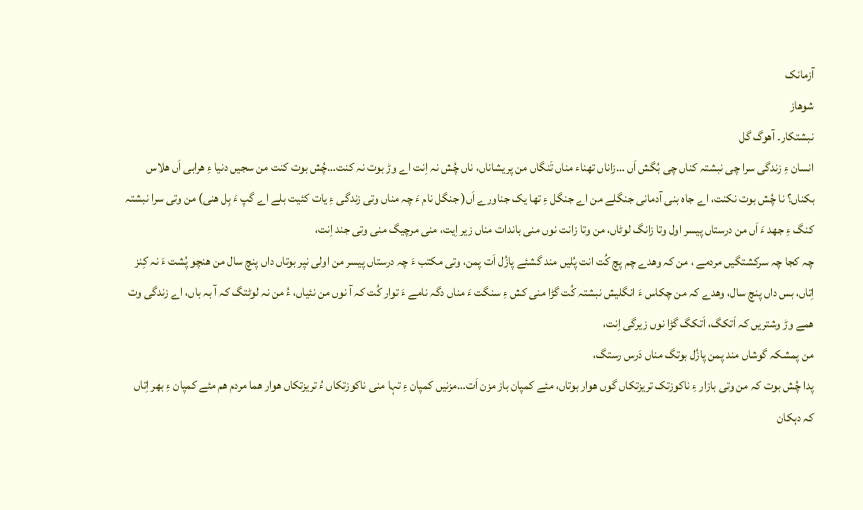آزمانک
شوھاز
نبشتکار۔ آھوگ گل
انسان ءِ زندگی سرا چی نبشتہ کناں چی بُگش اَں …زاناں تھناء مناں تَنگاں من پریشاناں، ناں چُش نہ اِنت اے وڑ بوت نہ کنت…چُش بوت کنت من سجیں دنیا ءِ ھرابی اَں ھلاس بکناں؟ نا چُش بوت نکنت، اے جاہ بنی آدمانی جنگلے من اے جنگل ءِ تھا یک جناورے اَں( جنگل نام ءَ چہ مناں وتی زندگی ءِ یات کئیت بلے اے گپ ءَ بِل ھنی) من وتی سرا نبشتہ کنگ ءِ جھد ءَ اَں من درستاں پیسر اول وتا زانگ لوٹاں، من وتا زانت نوں منی باندات مناں زیر اِیت، منی مرچیگ منی وتی جند اِنت،
چہ کجا چہ سرکشتگیں مردمے ، من کہ وھدے چم پچ کُت انت پُلیں مند گشئے پازُل اَت پمن، وتی مکتب ءَ چہ درستاں پیسر من اولی نپر بوتاں داں پنچ سال من ھنچو پُشت ءَ نہ کِنز اِتاں، بس داں پنچ سال، وھدے کہ من چکاس ءَ انگلیش نبشتہ کُت گڑا منی کش ءِ سنگت ءَ مناں دگہ نامے ءَ توار کُت کہ آ نوں من نئیاں، ءُ من نہ لوٹتگ کہ آ بہ باں، اے زندگی وت ھمے وڑ وشتریں کہ اَتکگ، اَتکگ گڑا نوں زیرگی اِنت،
من پمشکہ گوشاں مند پمن پازُل بوتگ مناں دَرس رستگ،
پدا چُش بوت کہ من وتی بازار ءِ ناکوزتک تریزتکاں گوں ھوار بوتاں، مئے کمپان باز مزن اَت…مزنیں کمپان ءِ تہا منی ناکوزتکاں ءُ تریزتکاں ھوار ھما مردم ھم مئے کمپان ءِ بھر اِتاں کہ دہکان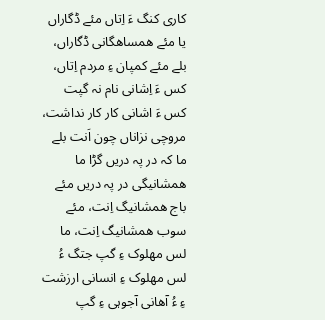کاری کنگ ءَ اِتاں مئے ڈگاراں یا مئے ھمساھگانی ڈگاراں، بلے مئے کمپان ءِ مردم اِتاں، کس ءَ اِشانی نام نہ گپت کس ءَ اشانی کار کار نداشت، مروچی نزاناں چون اَنت بلے ما کہ در پہ دریں گڑا ما ھمشانیگی در پہ دریں مئے باج ھمشانیگ اِنت، مئے سوب ھمشانیگ اِنت، ما لس مھلوک ءِ گپ جتگ ءُ لس مھلوک ءِ انسانی ارزشت ءِ ءُ آھانی آجوہی ءِ گپ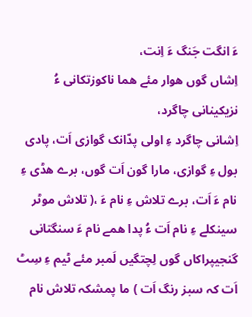ءَ انگت جَنگ ءَ اِنت،
اِشاں گوں ھوار مئے ھما ناکوزتکانی ءُ نزیکینانی چاگرد،
اِشانی چاگرد ءِ اولی پدّانک گوازی اَت، پادی بول ءِ گوازی، مارا گون اَت گوں، برے ھڈی ءِ نام ءَ اَت، برے تلاش ءِ نام ءَ ،( تلاش موٹر سینکلے ءِ نام اَت ءُ پدا ھمے نام ءَ سنگتانی گنجیپراکاں گوں لِچتگیں لَمبر مئے ٹیم ءِ سِٹ اَت کہ سبز رنگ اَت ) ما پمشکہ تلاش نام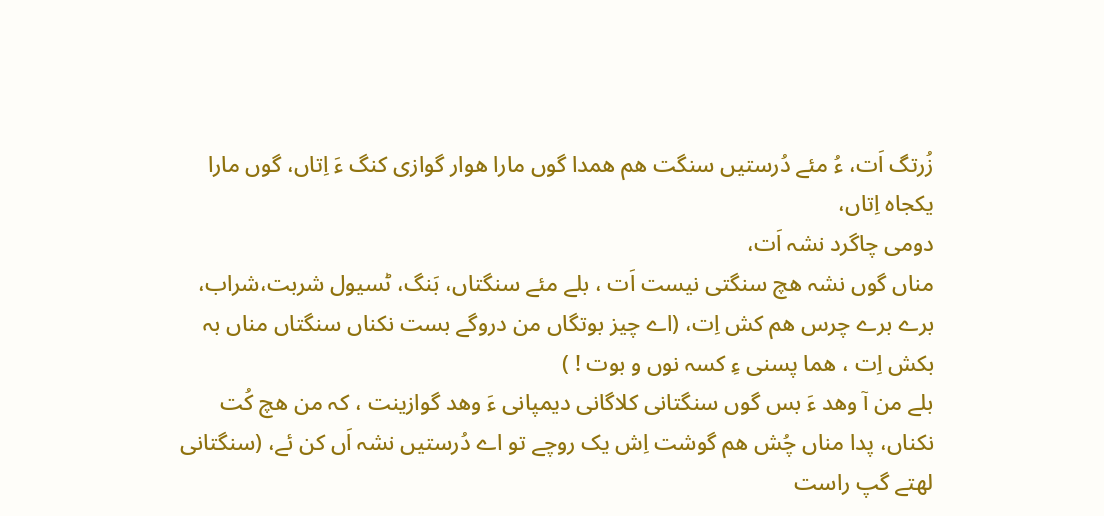زُرتگ اَت، ءُ مئے دُرستیں سنگت ھم ھمدا گوں مارا ھوار گوازی کنگ ءَ اِتاں، گوں مارا یکجاہ اِتاں،
دومی چاگرد نشہ اَت،
مناں گوں نشہ ھچ سنگتی نیست اَت ، بلے مئے سنگتاں، بَنگ، ٹسیول شربت،شراب، برے برے چرس ھم کش اِت، (اے چیز بوتگاں من دروگے بست نکناں سنگتاں مناں بہ بکش اِت ، ھما پسنی ءِ کسہ نوں و بوت ! )
بلے من آ وھد ءَ بس گوں سنگتانی کلاگانی دیمپانی ءَ وھد گوازینت ، کہ من ھچ کُت نکناں، پدا مناں چُش ھم گوشت اِش یک روچے تو اے دُرستیں نشہ اَں کن ئے، (سنگتانی لھتے گپ راست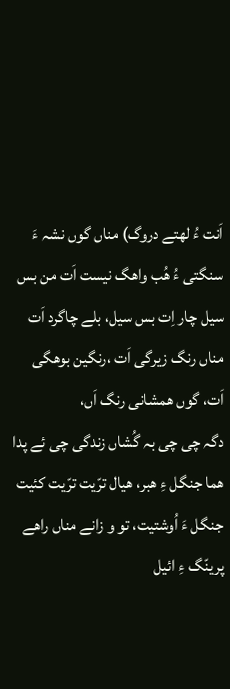اَنت ءُ لھتے دروگ) مناں گوں نشہ ءَ سنگتی ءُ ھُب واھگ نیست اَت من بس سیل چار اِت بس سیل، بلے چاگرد اَت مناں رنگ زیرگی اَت ،رنگین بوھگی اَت، گوں ھمشانی رنگ اَں،
دگہ چی چی بہ گُشاں زندگی چی ئے پدا ھما جنگل ءِ ھبر، ھیال ترّیت ترّیت کئیت جنگل ءَ اُوشتیت، تو و زانے مناں راھے پرینّگ ءِ ائیل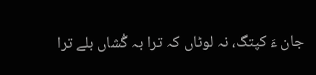جان ءَ کپتگ، نہ لوٹاں کہ ترا بہ گُشاں بلے ترا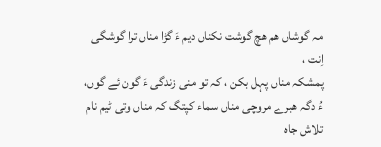مہ گوشاں ھم ھچ گوشت نکناں دیم ءَ گڑا مناں ترا گوشگی اِنت ،
پمشکہ مناں پہل بکن ، کہ تو منی زندگی ءَ گون ئے گوں،
ءُ دگہ ھبرے مروچی مناں سماء کپتگ کہ مناں وتی ٹیم نام تلاش جاہ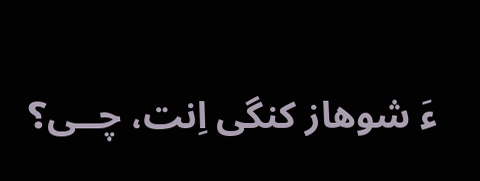ءَ شوھاز کنگی اِنت، چــی؟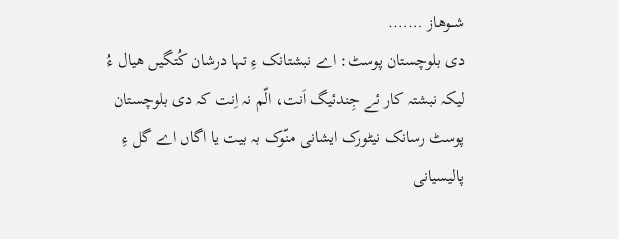شــوھاز …….
دی بلوچستان پوسٹ: اے نبشتانک ءِ تہا درشان کُتگیں ھیال ءُ لیکہ نبشتہ کار ئے جِندئیگ اَنت، الّم نہ اِنت کہ دی بلوچستان پوسٹ رسانک نیٹورک ایشانی منّوک بہ بیت یا اگاں اے گل ءِ پالیسیانی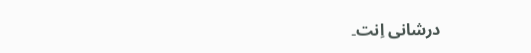درشانی اِنت۔